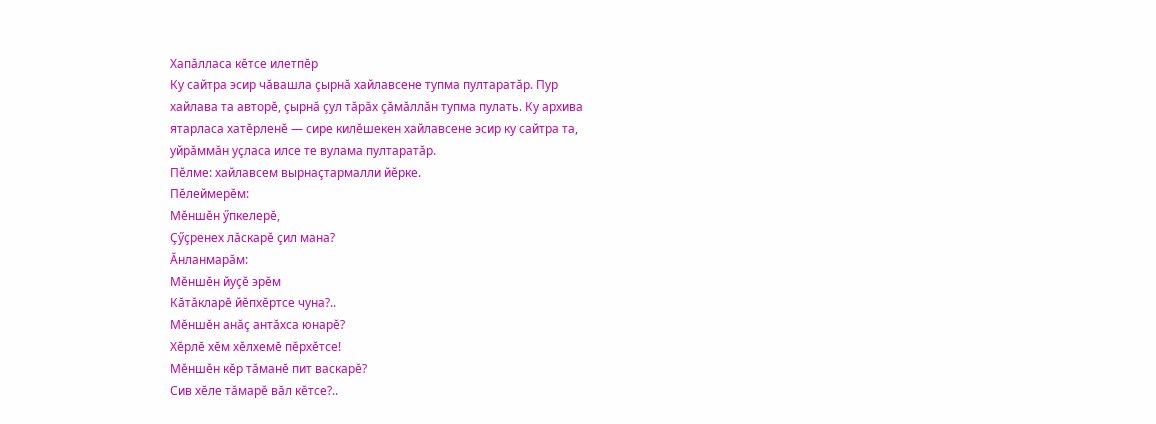Хапăлласа кĕтсе илетпĕр
Ку сайтра эсир чăвашла çырнă хайлавсене тупма пултаратăр. Пур
хайлава та авторĕ, çырнă çул тăрăх çăмăллăн тупма пулать. Ку архива
ятарласа хатĕрленĕ — сире килĕшекен хайлавсене эсир ку сайтра та,
уйрăммăн уçласа илсе те вулама пултаратăр.
Пӗлме: хайлавсем вырнаҫтармалли йӗрке.
Пĕлеймерĕм:
Мĕншĕн ӳпкелерĕ,
Çӳçренех лăскарĕ çил мана?
Ăнланмарăм:
Мĕншĕн йуçĕ эрĕм
Кăтăкларĕ йĕпхĕртсе чуна?..
Мĕншĕн анăç антăхса юнарĕ?
Хĕрлĕ хĕм хĕлхемĕ пĕрхĕтсе!
Мĕншĕн кĕр тăманĕ пит васкарĕ?
Сив хĕле тăмарĕ вăл кĕтсе?..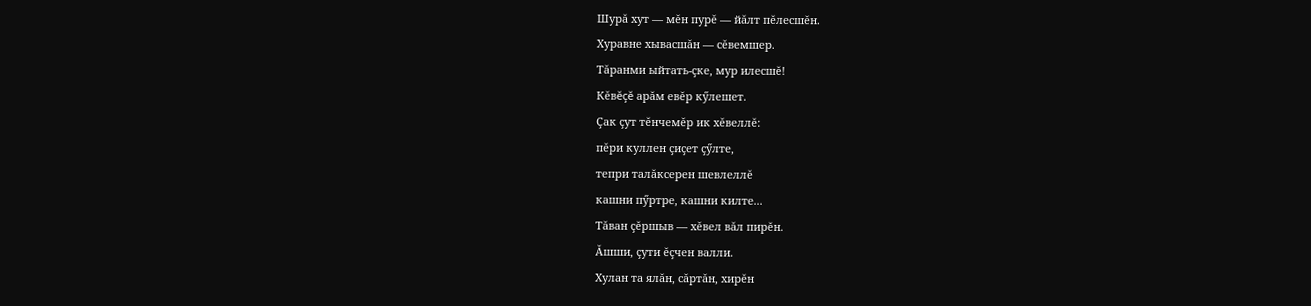Шурă хут — мĕн пурĕ — йăлт пĕлесшĕн.
Хуравне хывасшăн — сĕвемшер.
Тăранми ыйтать-çке, мур илесшĕ!
Кĕвĕçĕ арăм евĕр кӳлешет.
Çак çут тĕнчемĕр ик хĕвеллĕ:
пĕри куллен çиçет çӳлте,
тепри талăксерен шевлеллĕ
кашни пӳртре, кашни килте...
Тăван çĕршыв — хĕвел вăл пирĕн.
Ăшши, çути ĕçчен валли.
Хулан та ялăн, сăртăн, хирĕн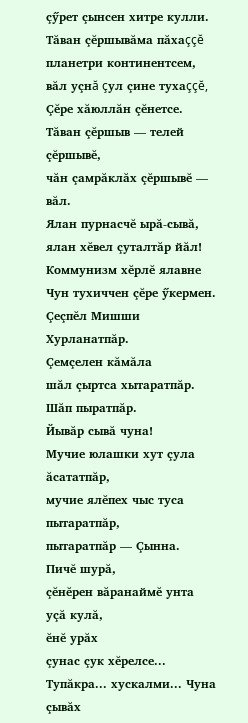çӳрет çынсен хитре кулли.
Тăван çĕршывăма пăхаççĕ
планетри континентсем,
вăл уçнă çул çине тухаççĕ,
Çĕре хăюллăн çĕнетсе.
Тăван çĕршыв — телей çĕршывĕ,
чăн çамрăклăх çĕршывĕ — вăл.
Ялан пурнасчĕ ырă-сывă,
ялан хĕвел çуталтăр йăл!
Коммунизм хĕрлĕ ялавне
Чун тухиччен çĕре ӳкермен.
Çеçпĕл Мишши
Хурланатпăр.
Çемçелен кăмăла
шăл çыртса хытаратпăр.
Шăп пыратпăр.
Йывăр сывă чуна!
Мучие юлашки хут çула ăсататпăр,
мучие ялĕпех чыс туса пытаратпăр,
пытаратпăр — Çынна.
Пичĕ шурă,
çĕнĕрен вăранаймĕ унта уçă кулă,
ĕнĕ урăх
çунас çук хĕрелсе...
Тупăкра... хускалми... Чуна çывăх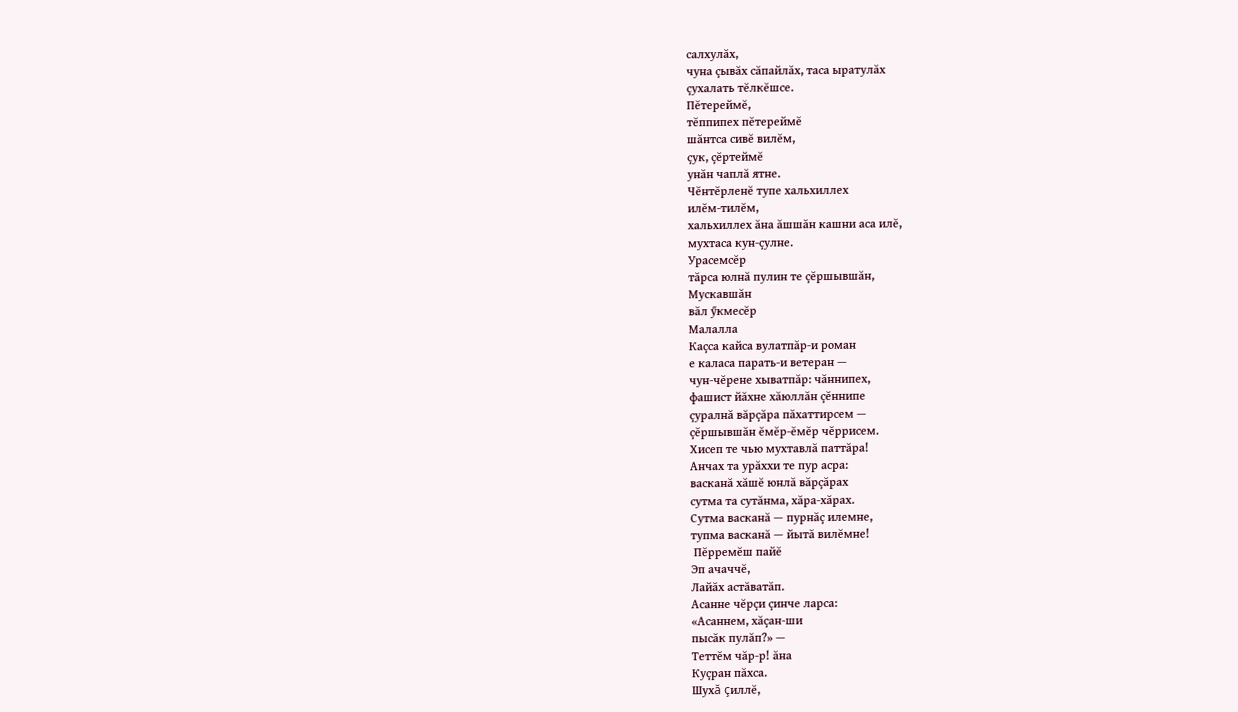салхулăх,
чуна çывăх сăпайлăх, таса ыратулăх
çухалать тĕлкĕшсе.
Пĕтереймĕ,
тĕппипех пĕтереймĕ
шăнтса сивĕ вилĕм,
çук, çĕртеймĕ
унăн чаплă ятне.
Чĕнтĕрленĕ тупе хальхиллех
илĕм-тилĕм,
хальхиллех ăна ăшшăн кашни аса илĕ,
мухтаса кун-çулне.
Урасемсĕр
тăрса юлнă пулин те çĕршывшăн,
Мускавшăн
вăл ӳкмесĕр
Малалла
Каçса кайса вулатпăр-и роман
е каласа парать-и ветеран —
чун-чĕрене хыватпăр: чăннипех,
фашист йăхне хăюллăн çĕннипе
çуралнă вăрçăра пăхаттирсем —
çĕршывшăн ĕмĕр-ĕмĕр чĕррисем.
Хисеп те чью мухтавлă паттăра!
Анчах та урăххи те пур асра:
васканă хăшĕ юнлă вăрçăрах
сутма та сутăнма, хăра-хăрах.
Сутма васканă — пурнăç илемне,
тупма васканă — йытă вилĕмне!
 Пĕрремĕш пайĕ
Эп ачаччĕ,
Лайăх астăватăп.
Асанне чĕрçи çинче ларса:
«Асаннем, хăçан-ши
пысăк пулăп?» —
Теттĕм чăр-р! ăна
Куçран пăхса.
Шухă çиллĕ,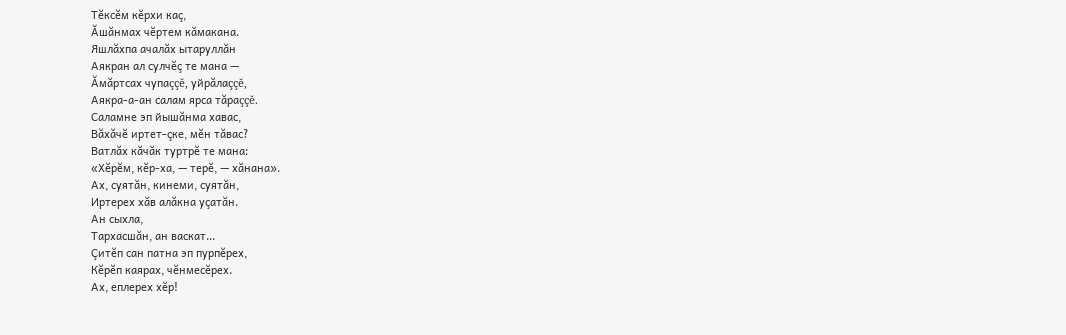Тĕксĕм кĕрхи каç,
Ăшăнмах чĕртем кăмакана.
Яшлăхпа ачалăх ытаруллăн
Аякран ал сулчĕç те мана —
Ăмăртсах чупаççĕ, уйрăлаççĕ,
Аякра-а-ан салам ярса тăраççĕ.
Саламне эп йышăнма хавас,
Вăхăчĕ иртет-çке, мĕн тăвас?
Ватлăх кăчăк туртрĕ те мана:
«Хĕрĕм, кĕр-ха, — терĕ, — хăнана».
Ах, суятăн, кинеми, суятăн,
Иртерех хăв алăкна уçатăн.
Ан сыхла,
Тархасшăн, ан васкат...
Çитĕп сан патна эп пурпĕрех,
Кĕрĕп каярах, чĕнмесĕрех.
Ах, еплерех хĕр!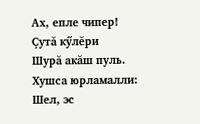Ах, епле чипер!
Çутă кӳлĕри
Шурă акăш пуль.
Хушса юрламалли:
Шел, эс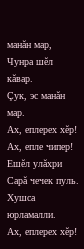манăн мар,
Чунра шĕл кăвар.
Çук, эс манăн мар.
Ах, еплерех хĕр!
Ах, епле чипер!
Ешĕл улăхри
Сарă чечек пуль.
Хушса юрламалли.
Ах, еплерех хĕр!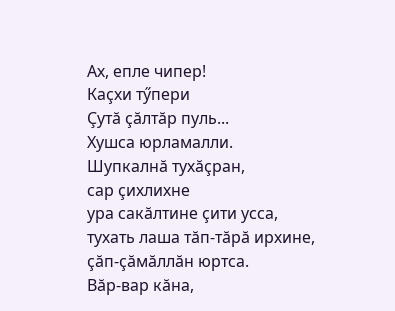Ах, епле чипер!
Каçхи тӳпери
Çутă çăлтăр пуль...
Хушса юрламалли.
Шупкалнă тухăçран,
сар çихлихне
ура сакăлтине çити усса,
тухать лаша тăп-тăрă ирхине,
çăп-çăмăллăн юртса.
Вăр-вар кăна,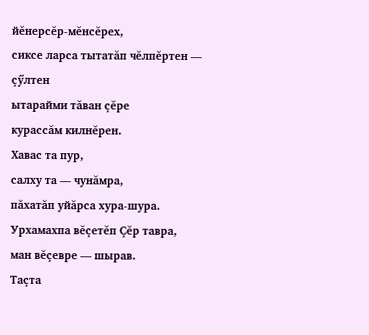йĕнерсĕр-мĕнсĕрех,
сиксе ларса тытатăп чĕлпĕртен —
çӳлтен
ытарайми тăван çĕре
курассăм килнĕрен.
Хавас та пур,
салху та — чунăмра,
пăхатăп уйăрса хура-шура.
Урхамахпа вĕçетĕп Çĕр тавра,
ман вĕçевре — шырав.
Таçта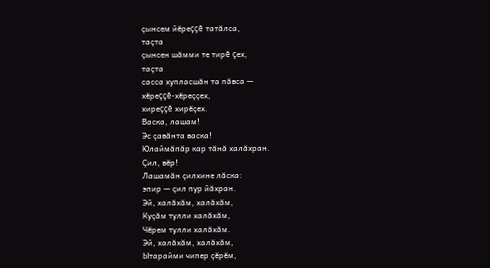çынсем йĕреççĕ татăлса,
таçта
çынсен шăмми те тирĕ çех,
таçта
сасса хупласшăн та пăвса —
хĕреççĕ-хĕреççех,
хиреççĕ хирĕçех.
Васка, лашам!
Эс çавăнта васка!
Юлаймăпăр кар тăнă халăхран.
Çил, вĕр!
Лашамăн çилхине лăска:
эпир — çил пур йăхран.
Эй, халăхăм, халăхăм,
Куçăм тулли халăхăм,
Чĕрем тулли халăхăм.
Эй, халăхăм, халăхăм,
Ытарайми чипер çĕрĕм,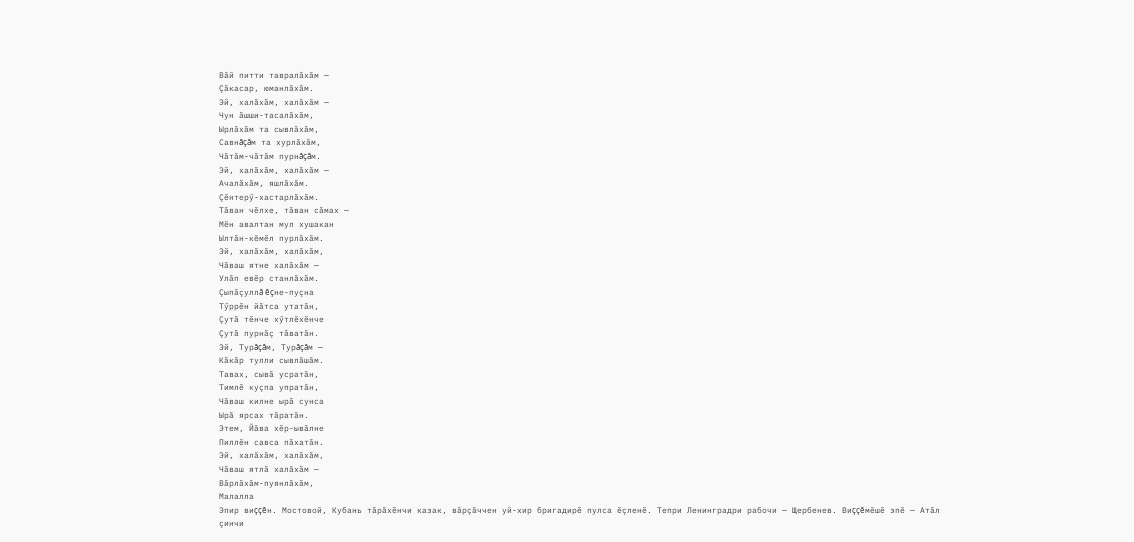Вăй питти тавралăхăм —
Çăкасар, юманлăхăм.
Эй, халăхăм, халăхăм —
Чун ăшши-тасалăхăм,
Ырлăхăм та сывлăхăм,
Савнăçăм та хурлăхăм,
Чăтăм-чăтăм пурнăçăм.
Эй, халăхăм, халăхăм —
Ачалăхăм, яшлăхăм.
Çĕнтерӳ-хастарлăхăм.
Тăван чĕлхе, тăван сăмах —
Мĕн авалтан мул хушакан
Ылтăн-кĕмĕл пурлăхăм.
Эй, халăхăм, халăхăм,
Чăваш ятне халăхăм —
Улăп евĕр станлăхăм.
Çыпăçуллă ĕçне-пуçна
Тӳррĕн йăтса утатăн,
Çутă тĕнче хӳтлĕхĕнче
Çутă пурнăç тăватăн.
Эй, Турăçăм, Турăçăм —
Кăкăр тулли сывлăшăм.
Тавах, сывă усратăн,
Тимлĕ куçпа упратăн,
Чăваш килне ырă сунса
Ырă ярсах тăратăн.
Этем, Йăва хĕр-ывăлне
Пиллĕн савса пăхатăн.
Эй, халăхăм, халăхăм,
Чăваш ятлă халăхăм —
Вăрлăхăм-пуянлăхăм,
Малалла
Эпир виççĕн. Мостовой, Кубань тăрăхĕнчи казак, вăрçăччен уй-хир бригадирĕ пулса ĕçленĕ. Тепри Ленинградри рабочи — Щербенев. Виççĕмĕшĕ эпĕ — Атăл çинчи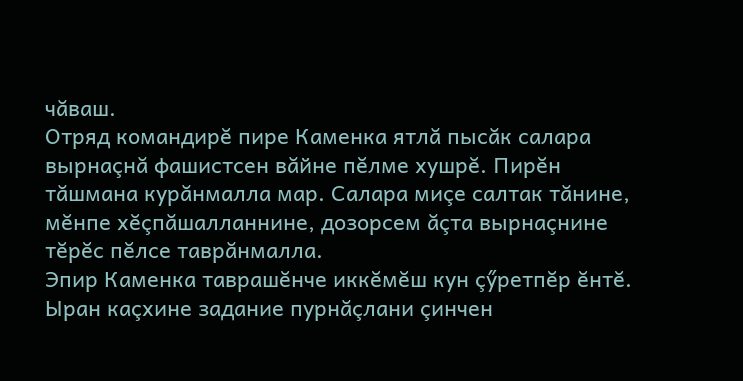чăваш.
Отряд командирĕ пире Каменка ятлă пысăк салара вырнаçнă фашистсен вăйне пĕлме хушрĕ. Пирĕн тăшмана курăнмалла мар. Салара миçе салтак тăнине, мĕнпе хĕçпăшалланнине, дозорсем ăçта вырнаçнине тĕрĕс пĕлсе таврăнмалла.
Эпир Каменка таврашĕнче иккĕмĕш кун çӳретпĕр ĕнтĕ. Ыран каçхине задание пурнăçлани çинчен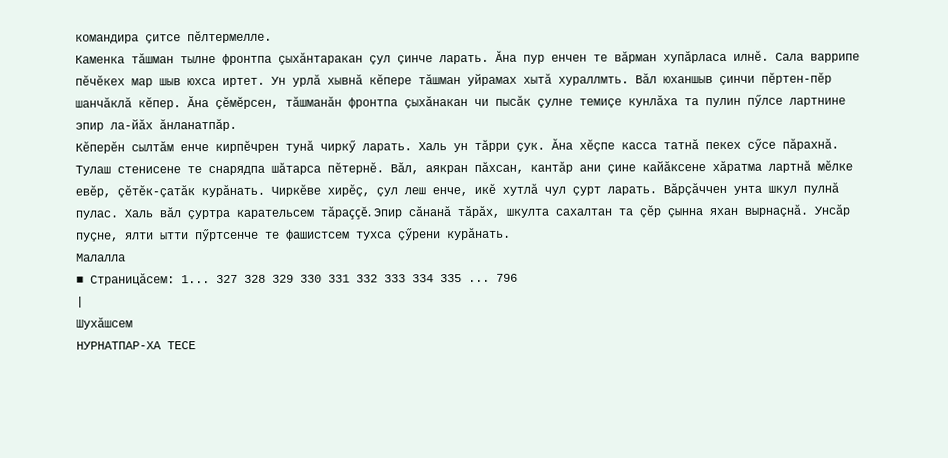командира çитсе пĕлтермелле.
Каменка тăшман тылне фронтпа çыхăнтаракан çул çинче ларать. Ăна пур енчен те вăрман хупăрласа илнĕ. Сала варрипе пĕчĕкех мар шыв юхса иртет. Ун урлă хывнă кĕпере тăшман уйрамах хытă хураллмть. Вăл юханшыв çинчи пĕртен-пĕр шанчăклă кĕпер. Ăна çĕмĕрсен, тăшманăн фронтпа çыхăнакан чи пысăк çулне темиçе кунлăха та пулин пӳлсе лартнине эпир ла-йăх ăнланатпăр.
Кĕперĕн сылтăм енче кирпĕчрен тунă чиркӳ ларать. Халь ун тăрри çук. Ăна хĕçпе касса татнă пекех сӳсе пăрахнă. Тулаш стенисене те снарядпа шăтарса пĕтернĕ. Вăл, аякран пăхсан, кантăр ани çине кайăксене хăратма лартнă мĕлке евĕр, çĕтĕк-çатăк курăнать. Чиркĕве хирĕç, çул леш енче, икĕ хутлă чул çурт ларать. Вăрçăччен унта шкул пулнă пулас. Халь вăл çуртра карательсем тăраççĕ. Эпир сăнанă тăрăх, шкулта сахалтан та çĕр çынна яхан вырнаçнă. Унсăр пуçне, ялти ытти пӳртсенче те фашистсем тухса çӳрени курăнать.
Малалла
■ Страницăсем: 1... 327 328 329 330 331 332 333 334 335 ... 796
|
Шухăшсем
НУРНАТПАР-ХА ТЕСЕ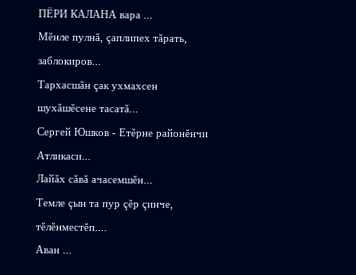ПЁРИ КАЛАНА вара ...
Мĕнле пулнă, çаплипех тăрать, заблокиров...
Тархасшăн çак ухмахсен шухăшĕсене тасатă...
Сергей Юшков - Етĕрне районĕнчи Атликаси...
Лайăх сăвă ачасемшĕн...
Темле çын та пур çĕр çинче, тĕлĕнместĕп....
Аван ...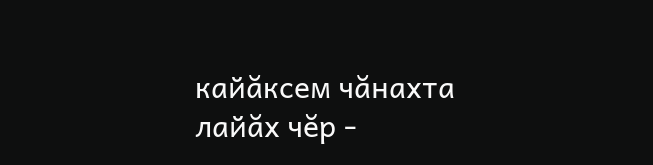кайăксем чăнахта лайăх чĕр -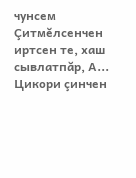чунсем
Çитмĕлсенчен иртсен те, хаш сывлатпăр, А...
Цикори çинчен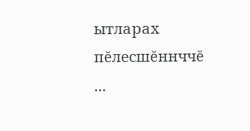ытларах пĕлесшĕннччĕ ...